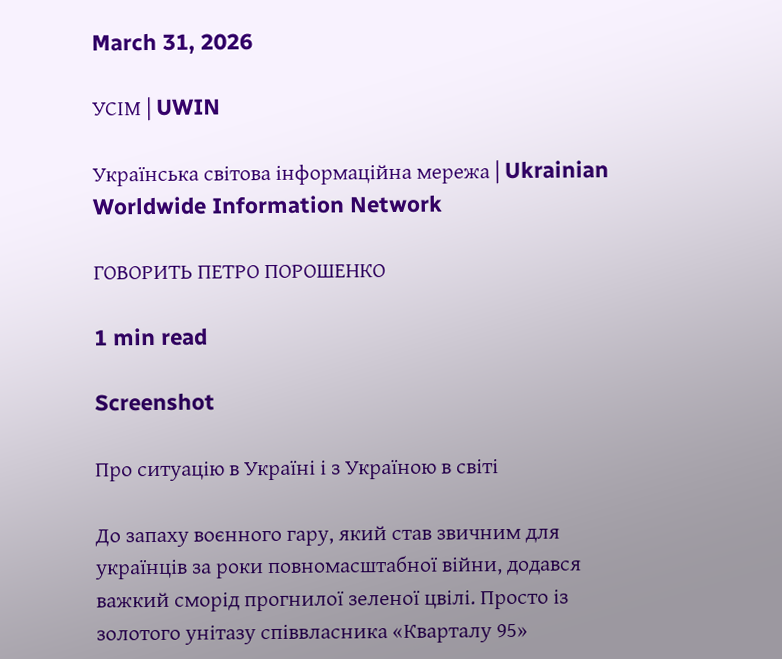March 31, 2026

УСІМ | UWIN

Українська світова інформаційна мережа | Ukrainian Worldwide Information Network

ГОВОРИТЬ ПЕТРО ПОРОШЕНКО

1 min read

Screenshot

Про ситуацію в Україні і з Україною в світі

До запаху воєнного гару, який став звичним для українців за роки повномасштабної війни, додався важкий сморід прогнилої зеленої цвілі. Просто із золотого унітазу співвласника «Кварталу 95»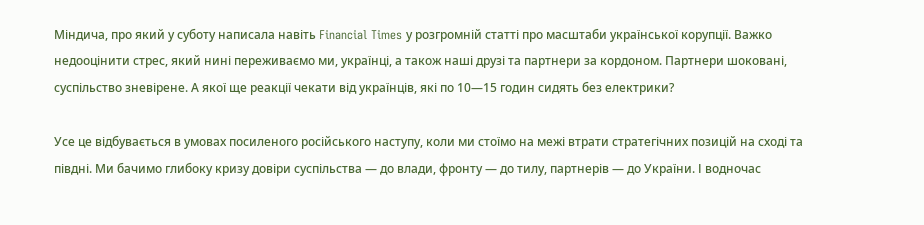Міндича, про який у суботу написала навіть Financial Times у розгромній статті про масштаби української корупції. Важко недооцінити стрес, який нині переживаємо ми, українці, а також наші друзі та партнери за кордоном. Партнери шоковані, суспільство зневірене. А якої ще реакції чекати від українців, які по 10—15 годин сидять без електрики?

Усе це відбувається в умовах посиленого російського наступу, коли ми стоїмо на межі втрати стратегічних позицій на сході та півдні. Ми бачимо глибоку кризу довіри суспільства — до влади, фронту — до тилу, партнерів — до України. І водночас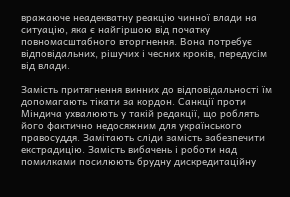вражаюче неадекватну реакцію чинної влади на ситуацію, яка є найгіршою від початку повномасштабного вторгнення. Вона потребує відповідальних, рішучих і чесних кроків, передусім від влади.

Замість притягнення винних до відповідальності їм допомагають тікати за кордон. Санкції проти Міндича ухвалюють у такій редакції, що роблять його фактично недосяжним для українського правосуддя. Замітають сліди замість забезпечити екстрадицію. Замість вибачень і роботи над помилками посилюють брудну дискредитаційну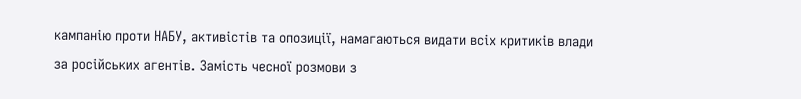кампанію проти НАБУ, активістів та опозиції, намагаються видати всіх критиків влади за російських агентів. Замість чесної розмови з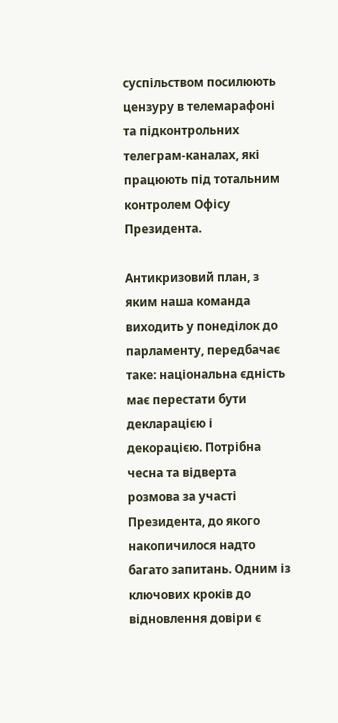суспільством посилюють цензуру в телемарафоні та підконтрольних телеграм-каналах, які працюють під тотальним контролем Офісу Президента.

Антикризовий план, з яким наша команда виходить у понеділок до парламенту, передбачає таке: національна єдність має перестати бути декларацією і декорацією. Потрібна чесна та відверта розмова за участі Президента, до якого накопичилося надто багато запитань. Одним із ключових кроків до відновлення довіри є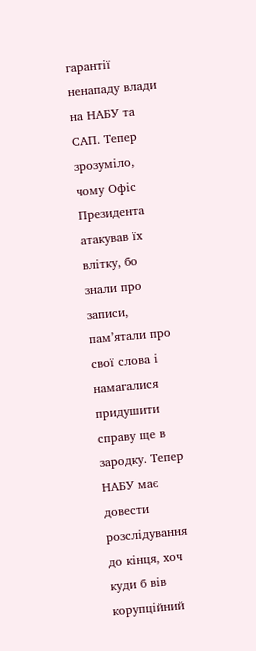гарантії ненападу влади на НАБУ та САП. Тепер зрозуміло, чому Офіс Президента атакував їх влітку, бо знали про записи, пам’ятали про свої слова і намагалися придушити справу ще в зародку. Тепер НАБУ має довести розслідування до кінця, хоч куди б вів корупційний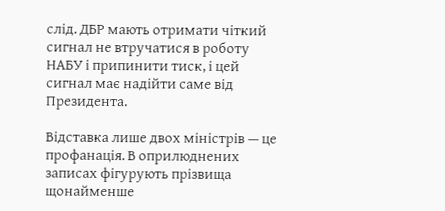слід. ДБР мають отримати чіткий сигнал не втручатися в роботу НАБУ і припинити тиск, і цей сигнал має надійти саме від Президента.

Відставка лише двох міністрів — це профанація. В оприлюднених записах фігурують прізвища щонайменше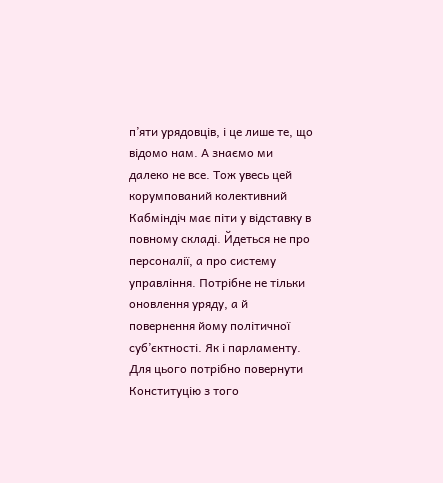п’яти урядовців, і це лише те, що відомо нам. А знаємо ми далеко не все. Тож увесь цей корумпований колективний Кабміндіч має піти у відставку в повному складі. Йдеться не про персоналії, а про систему управління. Потрібне не тільки оновлення уряду, а й повернення йому політичної суб’єктності. Як і парламенту. Для цього потрібно повернути Конституцію з того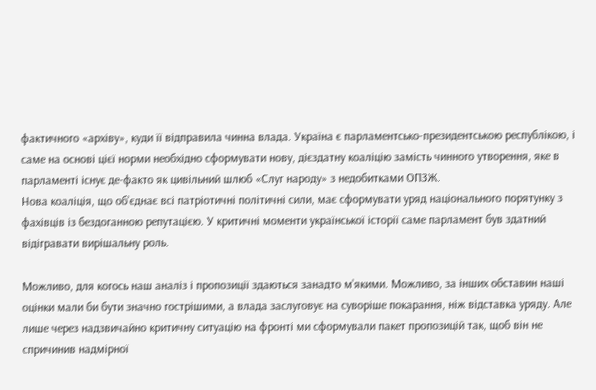фактичного «архіву», куди її відправила чинна влада. Україна є парламентсько-президентською республікою, і саме на основі цієї норми необхідно сформувати нову, дієздатну коаліцію замість чинного утворення, яке в парламенті існує де-факто як цивільний шлюб «Слуг народу» з недобитками ОПЗЖ.
Нова коаліція, що об’єднає всі патріотичні політичні сили, має сформувати уряд національного порятунку з фахівців із бездоганною репутацією. У критичні моменти української історії саме парламент був здатний відігравати вирішальну роль.

Можливо, для когось наш аналіз і пропозиції здаються занадто м’якими. Можливо, за інших обставин наші оцінки мали би бути значно гострішими, а влада заслуговує на суворіше покарання, ніж відставка уряду. Але лише через надзвичайно критичну ситуацію на фронті ми сформували пакет пропозицій так, щоб він не спричинив надмірної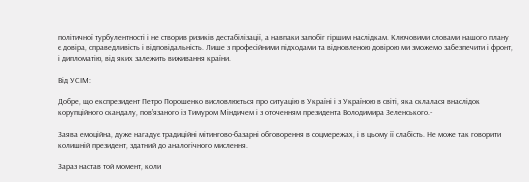політичної турбулентності і не створив ризиків дестабілізації, а навпаки запобіг гіршим наслідкам. Ключовими словами нашого плану є довіра, справедливість і відповідальність. Лише з професійними підходами та відновленою довірою ми зможемо забезпечити і фронт, і дипломатію, від яких залежить виживання країни.

Від УСІМ:

Добре, що експрезидент Петро Порошенко висловлюється про ситуацію в Україні і з Україною в світі, яка склалася внаслідок корупційного скандалу, повʼязаного із Тимуром Міндичем і з оточенням президента Володимира Зеленського.-

Заява емоційна, дуже нагадує традиційні мітингово-базарні обговорення в соцмережах, і в цьому її слабість. Не може так говорити колишній президент, здатний до аналогічного мислення.

Зараз настав той момент, коли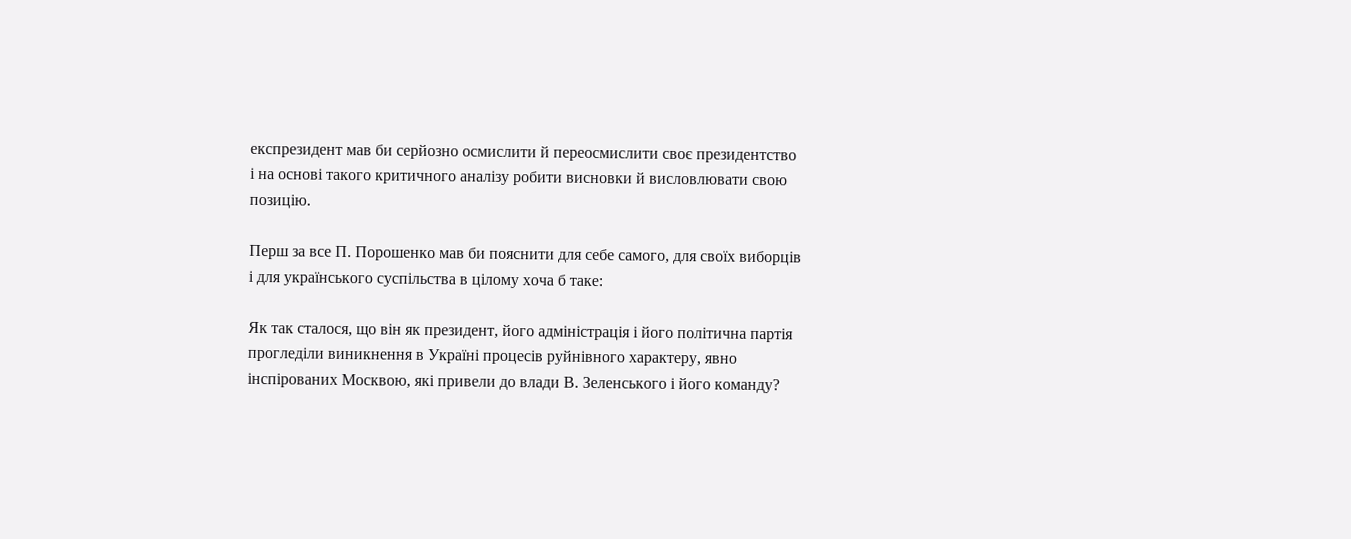експрезидент мав би серйозно осмислити й переосмислити своє президентство і на основі такого критичного аналізу робити висновки й висловлювати свою позицію.

Перш за все П. Порошенко мав би пояснити для себе самого, для своїх виборців і для українського суспільства в цілому хоча б таке:

Як так сталося, що він як президент, його адміністрація і його політична партія прогледіли виникнення в Україні процесів руйнівного характеру, явно інспірованих Москвою, які привели до влади В. Зеленського і його команду?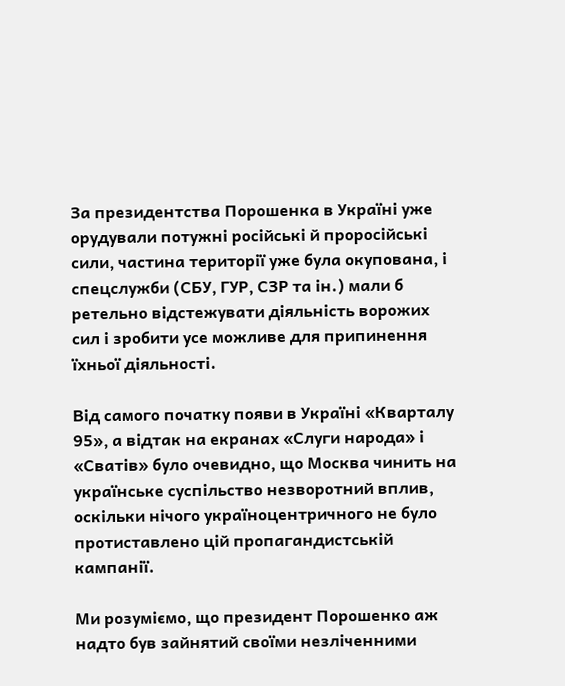За президентства Порошенка в Україні уже орудували потужні російські й проросійські сили, частина території уже була окупована, і спецслужби (СБУ, ГУР, СЗР та ін.) мали б ретельно відстежувати діяльність ворожих сил і зробити усе можливе для припинення їхньої діяльності.

Від самого початку появи в Україні «Кварталу 95», а відтак на екранах «Слуги народа» і «Сватів» було очевидно, що Москва чинить на українське суспільство незворотний вплив, оскільки нічого україноцентричного не було протиставлено цій пропагандистській кампанії.

Ми розуміємо, що президент Порошенко аж надто був зайнятий своїми незліченними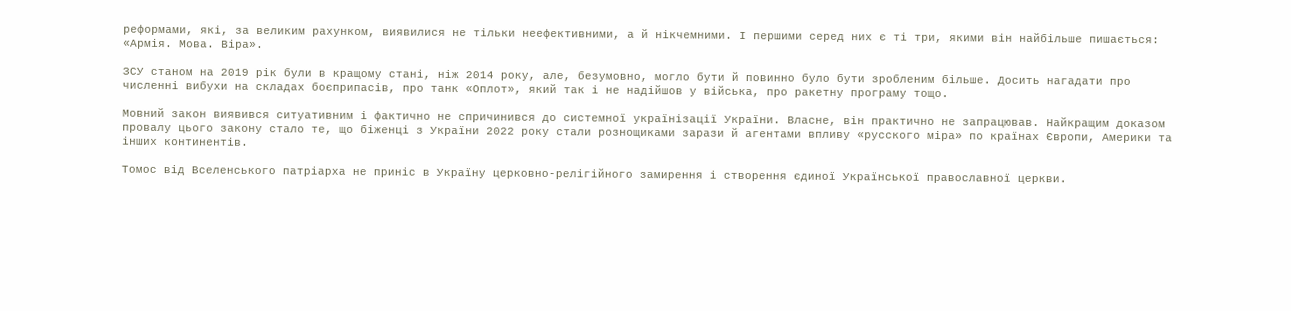реформами, які, за великим рахунком, виявилися не тільки неефективними, а й нікчемними. І першими серед них є ті три, якими він найбільше пишається: «Армія. Мова. Віра».

ЗСУ станом на 2019 рік були в кращому стані, ніж 2014 року, але, безумовно, могло бути й повинно було бути зробленим більше. Досить нагадати про численні вибухи на складах боєприпасів, про танк «Оплот», який так і не надійшов у війська, про ракетну програму тощо.

Мовний закон виявився ситуативним і фактично не спричинився до системної українізації України. Власне, він практично не запрацював. Найкращим доказом провалу цього закону стало те, що біженці з України 2022 року стали рознощиками зарази й агентами впливу «русского міра» по країнах Європи, Америки та інших континентів.

Томос від Вселенського патріарха не приніс в Україну церковно-релігійного замирення і створення єдиної Української православної церкви.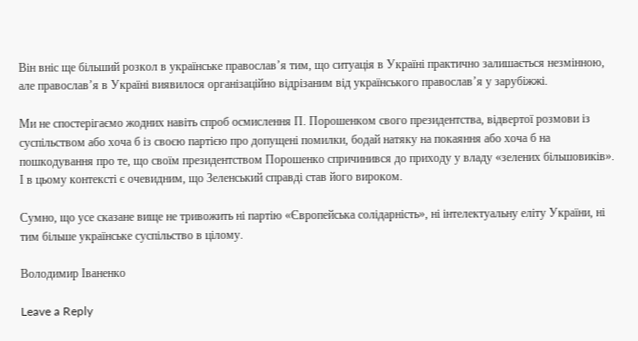Він вніс ще більший розкол в українське православʼя тим, що ситуація в Україні практично залишається незмінною, але православʼя в Україні виявилося організаційно відрізаним від українського православ’я у зарубіжжі.

Ми не спостерігаємо жодних навіть спроб осмислення П. Порошенком свого президентства, відвертої розмови із суспільством або хоча б із своєю партією про допущені помилки, бодай натяку на покаяння або хоча б на пошкодування про те, що своїм президентством Порошенко спричинився до приходу у владу «зелених більшовиків». І в цьому контексті є очевидним, що Зеленський справді став його вироком.

Сумно, що усе сказане вище не тривожить ні партію «Європейська солідарність», ні інтелектуальну еліту України, ні тим більше українське суспільство в цілому.

Володимир Іваненко

Leave a Reply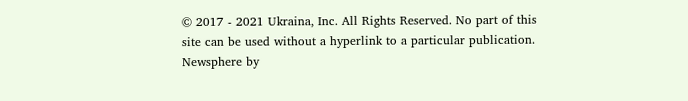© 2017 - 2021 Ukraina, Inc. All Rights Reserved. No part of this site can be used without a hyperlink to a particular publication.  Newsphere by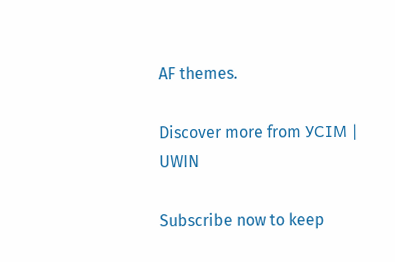AF themes.

Discover more from УСІМ | UWIN

Subscribe now to keep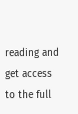reading and get access to the full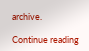archive.

Continue reading